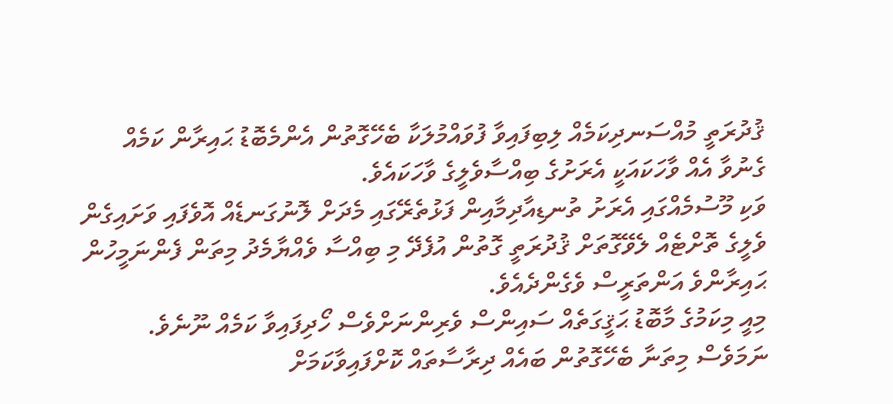ޤުދުރަތީ މުއްސަނދިކަމެއް ލިބިފައިވާ ފުވައްމުލަކާ ބެހޭގޮތުން އެންމެބޮޑު ޙައިރާން ކަމެއް ގެނުވާ އެއް ވާހަކައަކީ އެރަށުގެ ބިއްސާވެލީގެ ވާހަކައެވެ.
ވަކި މޫސުމެއްގައި އެރަށު ތުނޑިއާދިމާއިން ފަޅުތެރޭގައި މެދަށް ލޮނުގަނޑެއް އޮވެފައި ވަށައިގެން ވެލީގެ ތޮށްޓެއް ލެވޭގޮތަށް ޤުދުރަތީ ގޮތުން އުފެދޭ މި ބިއްސާ ވެއްޔާމެދު މިތަން ފެންނަމީހުން ޙައިރާންވެ އަންތަރީސް ވެގެންދެއެވެ.
މިއީ މިކަމުގެ މާބޮޑު ޙަޤީގަތެއް ސައިންސް ވެރިންނަށްވެސް ހޯދިފައިވާ ކަމެއް ނޫނެވެ. ނަމަވެސް މިތަނާ ބެހޭގޮތުން ބައެއް ދިރާސާތައް ކޮށްފައިވާކަމަށް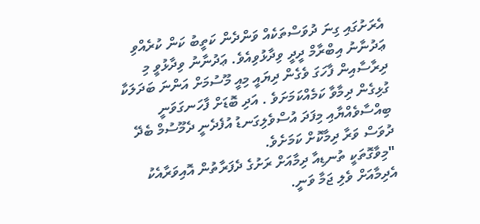އެރަށުގައި ގިނަ ދުވަސްތަކެއް ވަންދެން ކަތީބު ކަން ކުރެއްވި ޢަދުނާނު އިބްރާމް ދީދީ ވިދާޅުވިއެވެ. ޢަދުނާނު ވިދާޅުވީ މި ދިރާސާއިން ފާހަގަ ވެގެން ދިޔައީ މިއީ މޫސުމަށް އަންނަ ބަދަލަކާ ގުޅިގެން ދިމާވާ ކަމެއްކަމަށަވެ . އަދި ބޮޑަށް ފާހަނގަވަނީ ބިއްސާވެއްޔާއި މިފަދަ އުސްވެލިގަނޑު އުފެދެނީ ދެމޫސުމް ބެދޭ ދުވަސް ވަރާ ދިމާކޮށް ކަމަށެވެ.
"މިވާގޮތަކީ ތުނޑިއާ ދިމާއަށް ރަށުގެ ދެފަރާތުން އޮއިވަރާއެކު އެދިމާއަށް ވެލި ޖަމާ ވަނީ.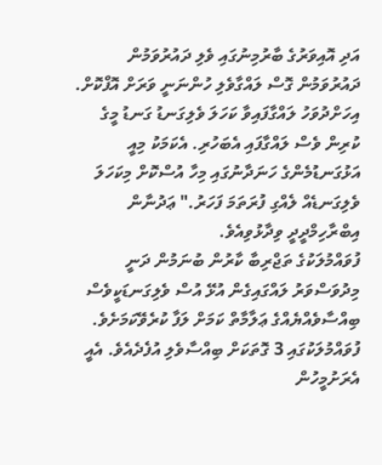އަދި އޮއިވަރުގެ ބާރުމިނުގައި ވެލި ދައުރުވަމުން ދައުރުވަމުން ގޮސް ލައްގާވެލި ހުންނަނީ ވަރަށް އޮފްކޮށް. އިހަށްދުވަހު ލައްގާފައިވާ ކަހަލަ ވެލިގަނޑު ގަނޑު މީގެ ކުރިން ވެސް ލައްގާފައި އެބަހުރި. އެކަމަކު މިއީ އަޅުގަނޑުމެންގެ ހަނަދާނުގައި މިހާ އުސްކޮށް މިކަހަލަ ވެލިގަނޑެއް ލެއްގި ފުރަތަމަ ފަހަރު." ޢަދުނާން އިބްރާހިމްދީދީ ވިދާޅުވިއެވެ.
ފުވައްމުލަކުގެ ތަޖްރިބާ ކާރުން ބުނަމުން ދަނީ މިދުވަސްވަރު ލައްގައިގެން އުޅޭ އުސް ވެލިގަނޑަކީވެސް ބިއްސާވެއްޔެއްގެ ޢަލާމާތް ކަމަށް ލަފާ ކުރެވޭކަމަށެވެ. ފުވައްމުލަކުގައި 3 ގޮތަކަށް ބިއްސާވެލި އުފެދެއެވެ. އެއީ އެރަށުމީހުން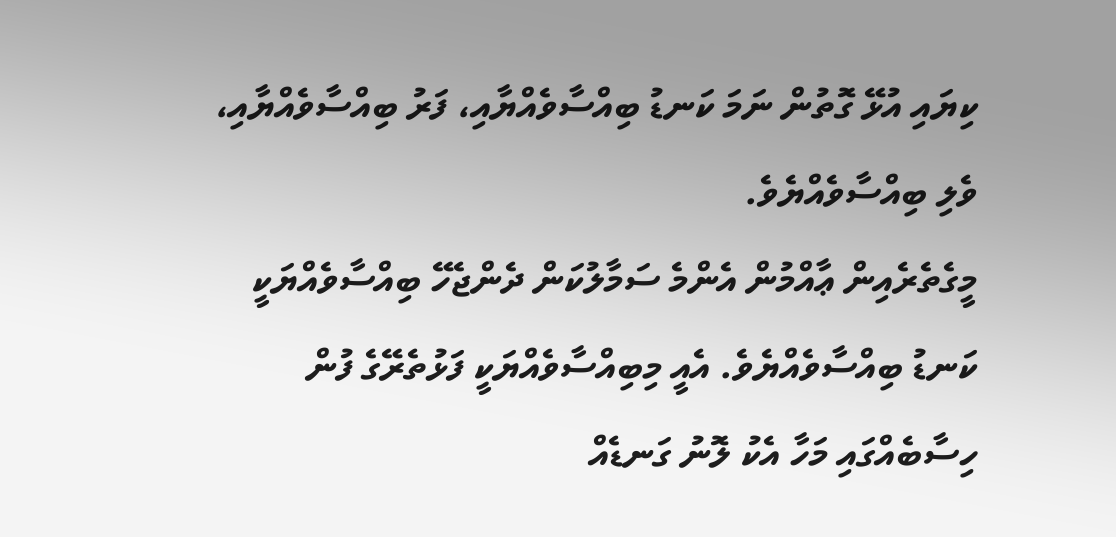ކިޔައި އުޅޭ ގޮތުން ނަމަ ކަނޑު ބިއްސާވެއްޔާއި، ފަރު ބިއްސާވެއްޔާއި، ވެލި ބިއްސާވެއްޔެވެ.
މީގެތެރެއިން ޢާއްމުން އެންމެ ސަމާލުކަން ދެންޖެހޭ ބިއްސާވެއްޔަކީ ކަނޑު ބިއްސާވެއްޔެވެ. އެއީ މިބިއްސާވެއްޔަކީ ފަޅުތެރޭގެ ފުން ހިސާބެއްގައި މަހާ އެކު ލޮނު ގަނޑެއް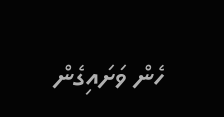ހެން ވަށައިގެން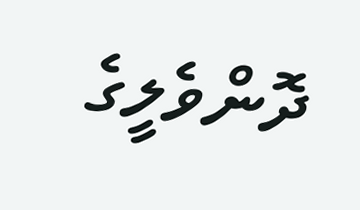ދޮންވެލީގެ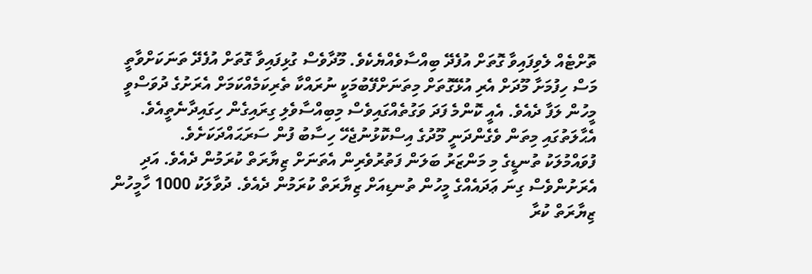ތޮށްޓެއް ލެވިފައިވާ ގޮތަށް އުފެދޭ ބިއްސާވެއްޔެކެވެ. މޫދާވެސް ގުޅިފައިވާ ގޮތަށް އުފެދޭ ތަނަކަށްވާތީ މަސް ހިފުމަށާ މޫދަށް އެރި އުޅޭގޮތަށް މިތަނަށްފޭބުމަކީ ނުރައްކާ ތެރިކަމެއްކަމަށް އެރަށުގެ ދުވަސްވީ މީހުން ލަފާ ދެއެވެ. އެއީ ކޮންމެ ފަދަ ވަގުތެއްގައިވެސް މިބިއްސާވެލި ގިރައިގެން ހިގައިދާނެތީއެވެ. އެޙާލަތުގައި މިތަން ވެގެންދަނީ މޫދުގެ އިސްކޮޅުނުޖެހޭ ހިސާބު ފުން ސަރަޙައްދަކަށެވެ.
ފުވައްމުލަކު ތުނޑީގެ މި މަންޒަރު ބަލަން ފަތުރުވެރިން އެތަނަށް ޒިޔާރަތް ކުރަމުން ދެއެވެ. އަދި އެރަށުންވެސް ގިނަ ޢަދައެއްގެ މީހުން ތުނޑިއަށް ޒިޔާރަތް ކުރަމުން ދެއެވެ. ދުވާލަކު 1000 ހާމީހުން ޒިޔާރަތް ކުރާ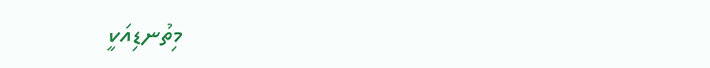މިތުނޑިއަކީ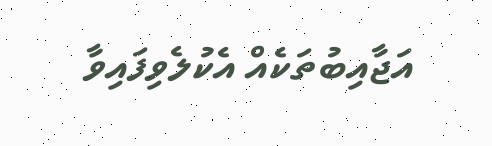އަޖާއިބުތަކެއް އެކުލެވިފައިވާ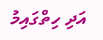އަދި ހިތްގައިމު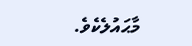މާޙައުލެކެވެ.